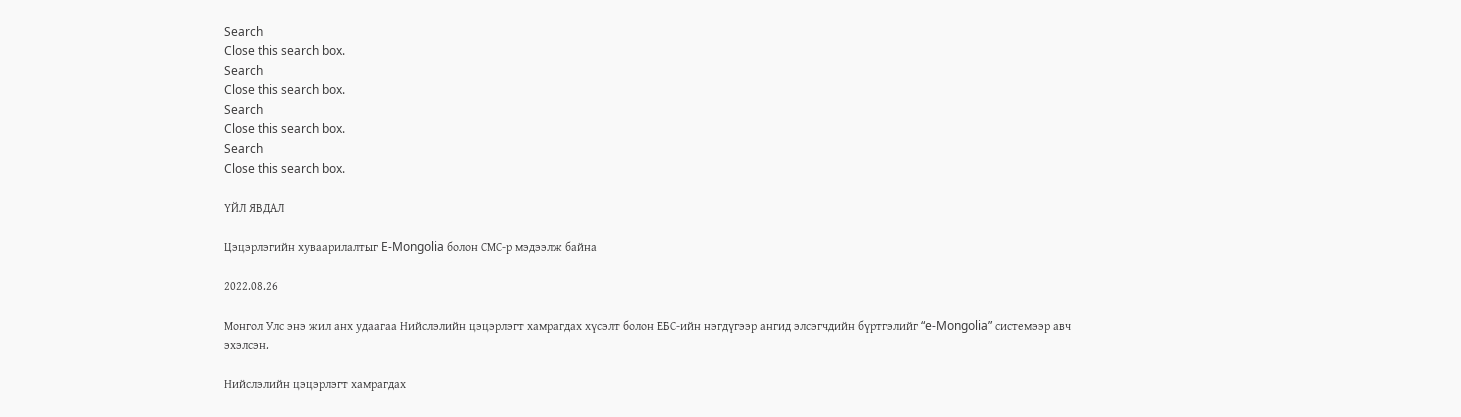Search
Close this search box.
Search
Close this search box.
Search
Close this search box.
Search
Close this search box.

ҮЙЛ ЯВДАЛ

Цэцэрлэгийн хуваарилалтыг E-Mongolia болон СМС-р мэдээлж байна

2022.08.26

Монгол Улс энэ жил анх удаагаа Нийслэлийн цэцэрлэгт хамрагдах хүсэлт болон ЕБС-ийн нэгдүгээр ангид элсэгчдийн бүртгэлийг “e-Mongolia” системээр авч эхэлсэн.

Нийслэлийн цэцэрлэгт хамрагдах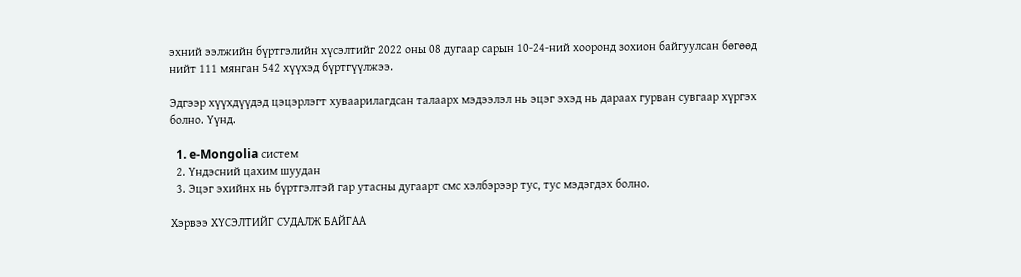эхний ээлжийн бүртгэлийн хүсэлтийг 2022 оны 08 дугаар сарын 10-24-ний хооронд зохион байгуулсан бөгөөд нийт 111 мянган 542 хүүхэд бүртгүүлжээ.

Эдгээр хүүхдүүдэд цэцэрлэгт хуваарилагдсан талаарх мэдээлэл нь эцэг эхэд нь дараах гурван сувгаар хүргэх болно. Үүнд.

  1. e-Mongolia систем
  2. Үндэсний цахим шуудан
  3. Эцэг эхийнх нь бүртгэлтэй гар утасны дугаарт смс хэлбэрээр тус, тус мэдэгдэх болно.

Хэрвээ ХҮСЭЛТИЙГ СУДАЛЖ БАЙГАА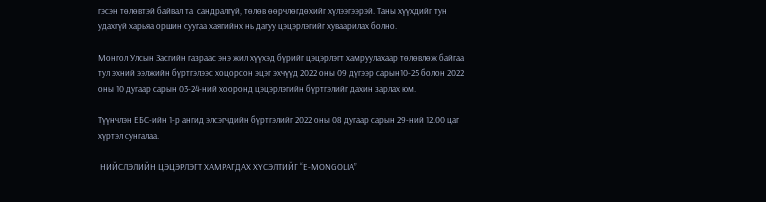гэсэн төлөвтэй байвал та  сандралгүй, төлөв өөрчлөгдөхийг хүлээгээрэй. Таны хүүхдийг тун удахгүй харьяа оршин суугаа хаягийнх нь дагуу цэцэрлэгийг хуваарилах болно.

Монгол Улсын Засгийн газраас энэ жил хүүхэд бүрийг цэцэрлэгт хамруулахаар төлөвлөж байгаа тул эхний ээлжийн бүртгэлээс хоцорсон эцэг эхчүүд 2022 оны 09 дүгээр сарын10-25 болон 2022 оны 10 дугаар сарын 03-24-ний хооронд цэцэрлэгийн бүртгэлийг дахин зарлах юм.

Түүнчлэн ЕБС-ийн 1-р ангид элсэгчдийн бүртгэлийг 2022 оны 08 дугаар сарын 29-ний 12.00 цаг хүртэл сунгалаа.

 НИЙСЛЭЛИЙН ЦЭЦЭРЛЭГТ ХАМРАГДАХ ХҮСЭЛТИЙГ “E-MONGOLIA”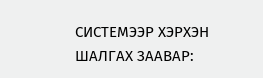СИСТЕМЭЭР ХЭРХЭН ШАЛГАХ ЗААВАР: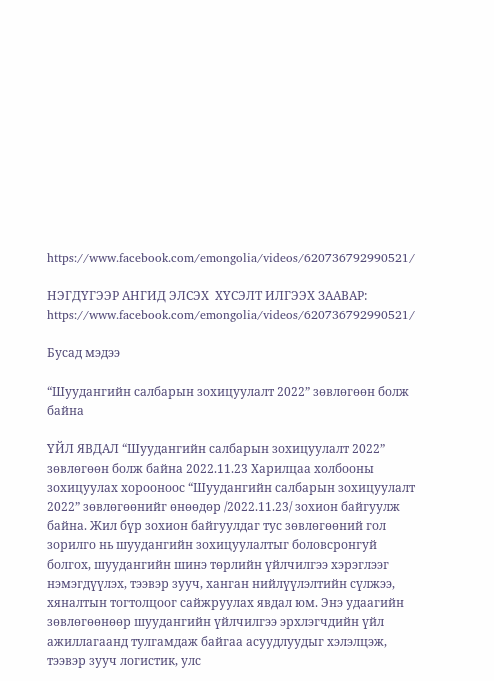https://www.facebook.com/emongolia/videos/620736792990521/

НЭГДҮГЭЭР АНГИД ЭЛСЭХ  ХҮСЭЛТ ИЛГЭЭХ ЗААВАР: https://www.facebook.com/emongolia/videos/620736792990521/

Бусад мэдээ

“Шуудангийн салбарын зохицуулалт 2022” зөвлөгөөн болж байна

ҮЙЛ ЯВДАЛ “Шуудангийн салбарын зохицуулалт 2022” зөвлөгөөн болж байна 2022.11.23 Харилцаа холбооны зохицуулах хорооноос “Шуудангийн салбарын зохицуулалт 2022” зөвлөгөөнийг өнөөдөр /2022.11.23/ зохион байгуулж байна. Жил бүр зохион байгуулдаг тус зөвлөгөөний гол зорилго нь шуудангийн зохицуулалтыг боловсронгуй болгох, шуудангийн шинэ төрлийн үйлчилгээ хэрэглээг нэмэгдүүлэх, тээвэр зууч, ханган нийлүүлэлтийн сүлжээ, хяналтын тогтолцоог сайжруулах явдал юм. Энэ удаагийн зөвлөгөөнөөр шуудангийн үйлчилгээ эрхлэгчдийн үйл ажиллагаанд тулгамдаж байгаа асуудлуудыг хэлэлцэж, тээвэр зууч логистик, улс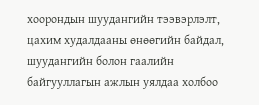хоорондын шуудангийн тээвэрлэлт, цахим худалдааны өнөөгийн байдал, шуудангийн болон гаалийн байгууллагын ажлын уялдаа холбоо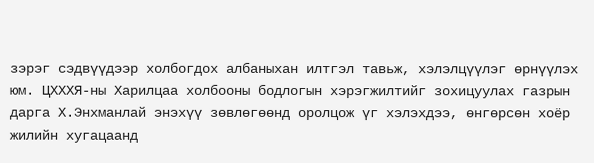зэрэг сэдвүүдээр холбогдох албаныхан илтгэл тавьж, хэлэлцүүлэг өрнүүлэх юм. ЦХХХЯ-ны Харилцаа холбооны бодлогын хэрэгжилтийг зохицуулах газрын дарга Х.Энхманлай энэхүү зөвлөгөөнд оролцож үг хэлэхдээ, өнгөрсөн хоёр жилийн хугацаанд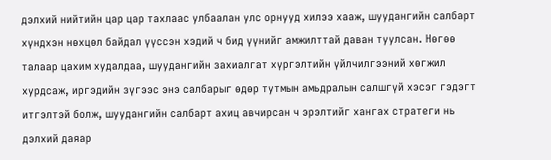дэлхий нийтийн цар цар тахлаас улбаалан улс орнууд хилээ хааж, шуудангийн салбарт хүндхэн нөхцөл байдал үүссэн хэдий ч бид үүнийг амжилттай даван туулсан. Нөгөө талаар цахим худалдаа, шуудангийн захиалгат хүргэлтийн үйлчилгээний хөгжил хурдсаж, иргэдийн зүгээс энэ салбарыг өдөр тутмын амьдралын салшгүй хэсэг гэдэгт итгэлтэй болж, шуудангийн салбарт ахиц авчирсан ч эрэлтийг хангах стратеги нь дэлхий даяар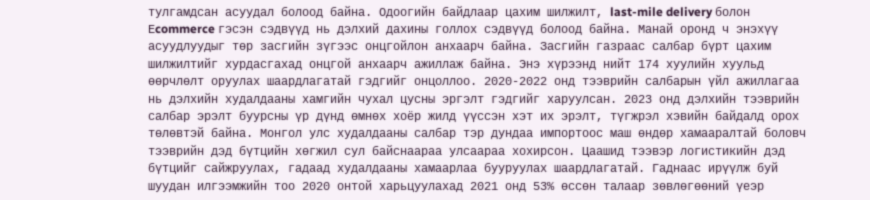тулгамдсан асуудал болоод байна. Одоогийн байдлаар цахим шилжилт, last-mile delivery болон Еcommerce гэсэн сэдвүүд нь дэлхий дахины голлох сэдвүүд болоод байна. Манай оронд ч энэхүү асуудлуудыг төр засгийн зүгээс онцгойлон анхаарч байна. Засгийн газраас салбар бүрт цахим шилжилтийг хурдасгахад онцгой анхаарч ажиллаж байна. Энэ хүрээнд нийт 174 хуулийн хуульд өөрчлөлт оруулах шаардлагатай гэдгийг онцоллоо. 2020-2022 онд тээврийн салбарын үйл ажиллагаа нь дэлхийн худалдааны хамгийн чухал цусны эргэлт гэдгийг харуулсан. 2023 онд дэлхийн тээврийн салбар эрэлт буурсны үр дүнд өмнөх хоёр жилд үүссэн хэт их эрэлт, түгжрэл хэвийн байдалд орох төлөвтэй байна. Монгол улс худалдааны салбар тэр дундаа импортоос маш өндөр хамааралтай боловч тээврийн дэд бүтцийн хөгжил сул байснаараа улсаараа хохирсон. Цаашид тээвэр логистикийн дэд бүтцийг сайжруулах, гадаад худалдааны хамаарлаа бууруулах шаардлагатай. Гаднаас ирүүлж буй шуудан илгээмжийн тоо 2020 онтой харьцуулахад 2021 онд 53% өссөн талаар зөвлөгөөний үеэр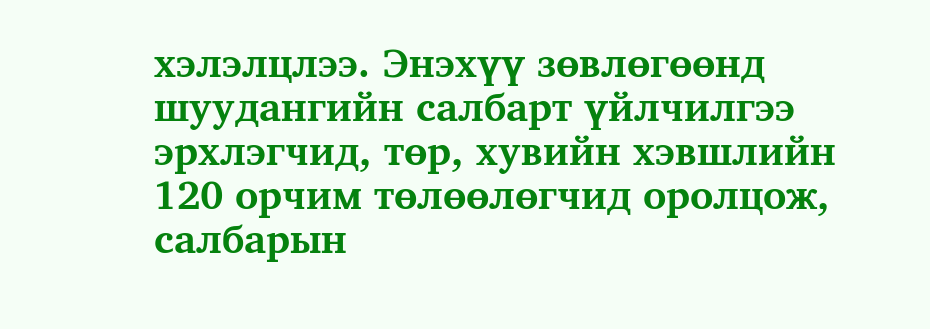хэлэлцлээ. Энэхүү зөвлөгөөнд шуудангийн салбарт үйлчилгээ эрхлэгчид, төр, хувийн хэвшлийн 120 орчим төлөөлөгчид оролцож, салбарын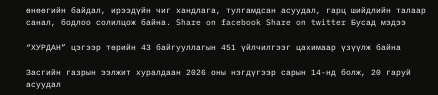өнөөгийн байдал, ирээдүйн чиг хандлага, тулгамдсан асуудал, гарц шийдлийн талаар санал, бодлоо солилцож байна. Share on facebook Share on twitter Бусад мэдээ

“ХУРДАН” цэгээр төрийн 43 байгууллагын 451 үйлчилгээг цахимаар үзүүлж байна

Засгийн газрын ээлжит хуралдаан 2026 оны нэгдүгээр сарын 14-нд болж, 20 гаруй асуудал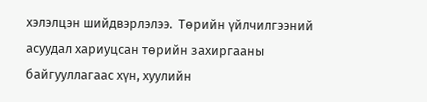хэлэлцэн шийдвэрлэлээ.  Төрийн үйлчилгээний асуудал хариуцсан төрийн захиргааны байгууллагаас хүн, хуулийн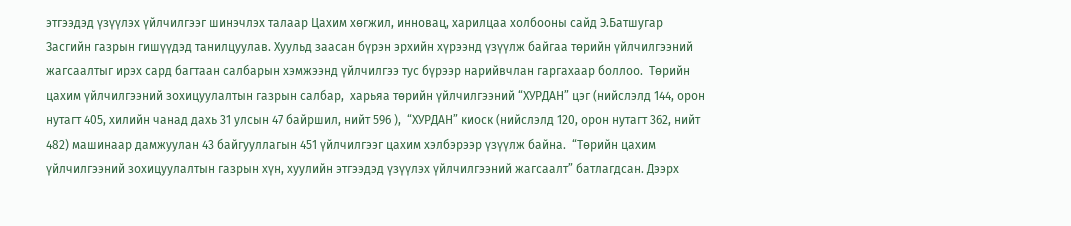этгээдэд үзүүлэх үйлчилгээг шинэчлэх талаар Цахим хөгжил, инновац, харилцаа холбооны сайд Э.Батшугар Засгийн газрын гишүүдэд танилцуулав. Хуульд заасан бүрэн эрхийн хүрээнд үзүүлж байгаа төрийн үйлчилгээний жагсаалтыг ирэх сард багтаан салбарын хэмжээнд үйлчилгээ тус бүрээр нарийвчлан гаргахаар боллоо.  Төрийн цахим үйлчилгээний зохицуулалтын газрын салбар,  харьяа төрийн үйлчилгээний “ХУРДАН” цэг (нийслэлд 144, орон нутагт 405, хилийн чанад дахь 31 улсын 47 байршил, нийт 596 ),  “ХУРДАН” киоск (нийслэлд 120, орон нутагт 362, нийт 482) машинаар дамжуулан 43 байгууллагын 451 үйлчилгээг цахим хэлбэрээр үзүүлж байна.  “Төрийн цахим үйлчилгээний зохицуулалтын газрын хүн, хуулийн этгээдэд үзүүлэх үйлчилгээний жагсаалт” батлагдсан. Дээрх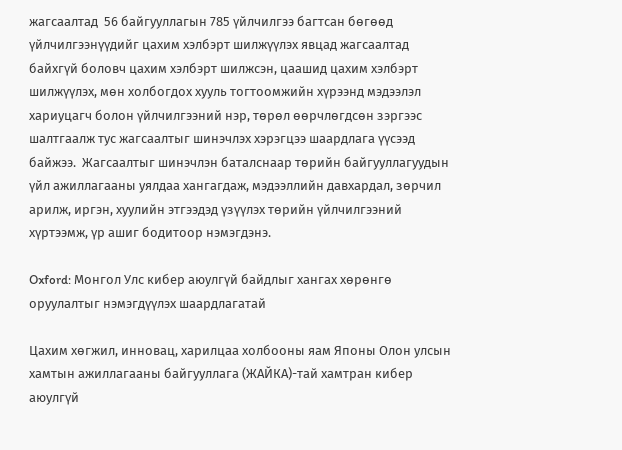жагсаалтад  56 байгууллагын 785 үйлчилгээ багтсан бөгөөд үйлчилгээнүүдийг цахим хэлбэрт шилжүүлэх явцад жагсаалтад байхгүй боловч цахим хэлбэрт шилжсэн, цаашид цахим хэлбэрт шилжүүлэх, мөн холбогдох хууль тогтоомжийн хүрээнд мэдээлэл хариуцагч болон үйлчилгээний нэр, төрөл өөрчлөгдсөн зэргээс шалтгаалж тус жагсаалтыг шинэчлэх хэрэгцээ шаардлага үүсээд байжээ.  Жагсаалтыг шинэчлэн баталснаар төрийн байгууллагуудын үйл ажиллагааны уялдаа хангагдаж, мэдээллийн давхардал, зөрчил арилж, иргэн, хуулийн этгээдэд үзүүлэх төрийн үйлчилгээний хүртээмж, үр ашиг бодитоор нэмэгдэнэ.

Oxford: Монгол Улс кибер аюулгүй байдлыг хангах хөрөнгө оруулалтыг нэмэгдүүлэх шаардлагатай

Цахим хөгжил, инновац, харилцаа холбооны яам Японы Олон улсын хамтын ажиллагааны байгууллага (ЖАЙКА)-тай хамтран кибер аюулгүй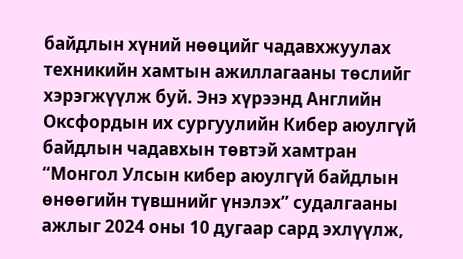байдлын хүний нөөцийг чадавхжуулах техникийн хамтын ажиллагааны төслийг хэрэгжүүлж буй. Энэ хүрээнд Английн Оксфордын их сургуулийн Кибер аюулгүй байдлын чадавхын төвтэй хамтран “Монгол Улсын кибер аюулгүй байдлын өнөөгийн түвшнийг үнэлэх” судалгааны ажлыг 2024 оны 10 дугаар сард эхлүүлж,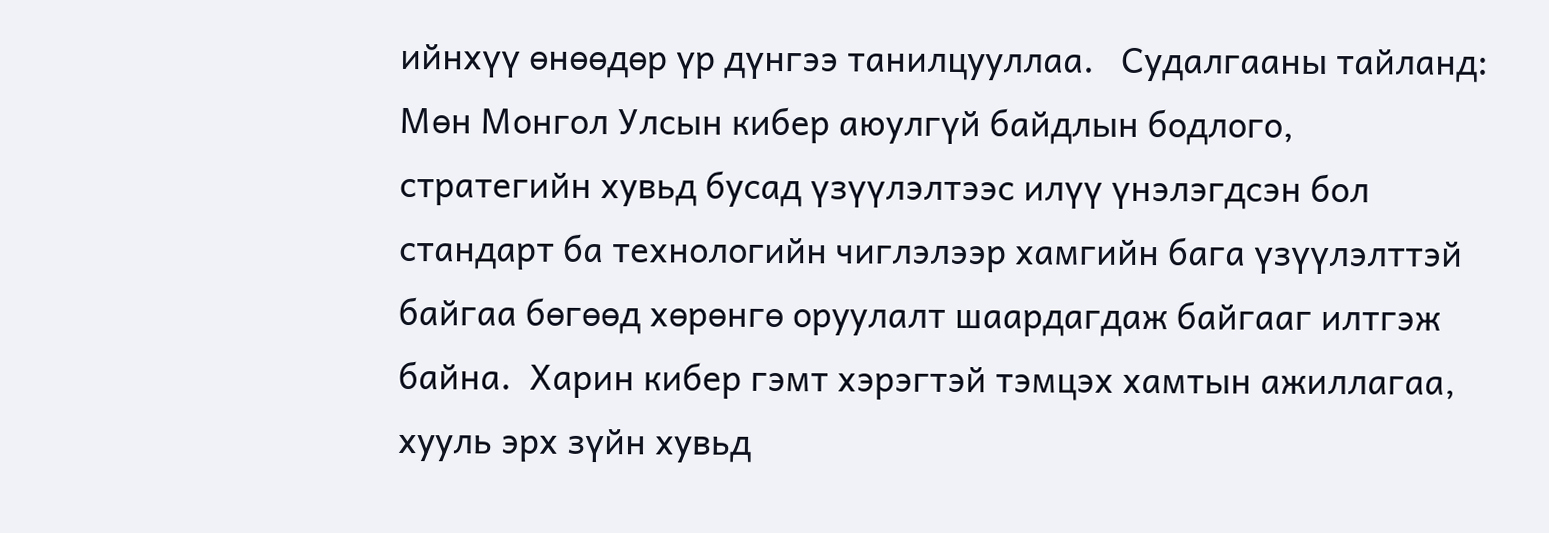ийнхүү өнөөдөр үр дүнгээ танилцууллаа.   Судалгааны тайланд:  Мөн Монгол Улсын кибер аюулгүй байдлын бодлого, стратегийн хувьд бусад үзүүлэлтээс илүү үнэлэгдсэн бол стандарт ба технологийн чиглэлээр хамгийн бага үзүүлэлттэй байгаа бөгөөд хөрөнгө оруулалт шаардагдаж байгааг илтгэж байна.  Харин кибер гэмт хэрэгтэй тэмцэх хамтын ажиллагаа, хууль эрх зүйн хувьд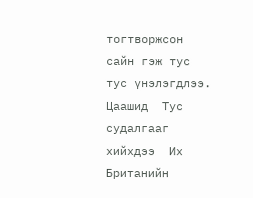тогтворжсон сайн гэж тус тус үнэлэгдлээ. Цаашид  Тус судалгааг хийхдээ  Их Британийн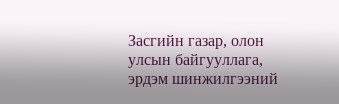Засгийн газар, олон улсын байгууллага, эрдэм шинжилгээний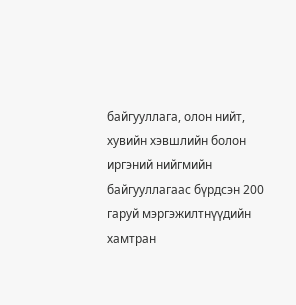байгууллага, олон нийт, хувийн хэвшлийн болон иргэний нийгмийн байгууллагаас бүрдсэн 200 гаруй мэргэжилтнүүдийн хамтран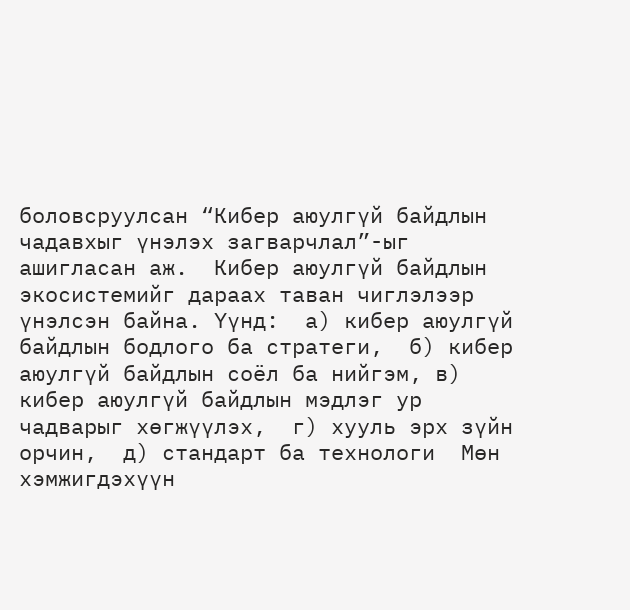боловсруулсан “Кибер аюулгүй байдлын чадавхыг үнэлэх загварчлал”-ыг ашигласан аж.  Кибер аюулгүй байдлын экосистемийг дараах таван чиглэлээр үнэлсэн байна. Үүнд:  а) кибер аюулгүй байдлын бодлого ба стратеги,  б) кибер аюулгүй байдлын соёл ба нийгэм, в) кибер аюулгүй байдлын мэдлэг ур чадварыг хөгжүүлэх,  г) хууль эрх зүйн орчин,  д) стандарт ба технологи  Мөн хэмжигдэхүүн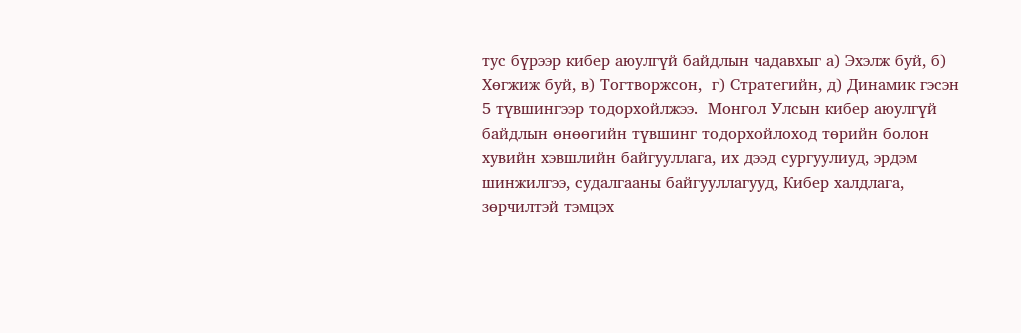тус бүрээр кибер аюулгүй байдлын чадавхыг а) Эхэлж буй, б) Хөгжиж буй, в) Тогтворжсон,  г) Стратегийн, д) Динамик гэсэн 5 түвшингээр тодорхойлжээ.  Монгол Улсын кибер аюулгүй байдлын өнөөгийн түвшинг тодорхойлоход төрийн болон хувийн хэвшлийн байгууллага, их дээд сургуулиуд, эрдэм шинжилгээ, судалгааны байгууллагууд, Кибер халдлага, зөрчилтэй тэмцэх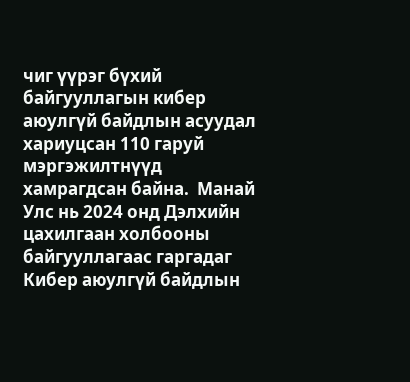чиг үүрэг бүхий байгууллагын кибер аюулгүй байдлын асуудал хариуцсан 110 гаруй мэргэжилтнүүд хамрагдсан байна.  Манай Улс нь 2024 онд Дэлхийн цахилгаан холбооны байгууллагаас гаргадаг Кибер аюулгүй байдлын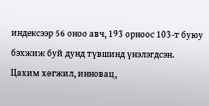индексээр 56 оноо авч, 193 орноос 103-т буюу бэхжиж буй дунд түвшинд үнэлэгдсэн.  Цахим хөгжил, инновац,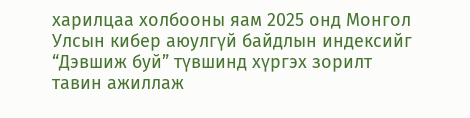харилцаа холбооны яам 2025 онд Монгол Улсын кибер аюулгүй байдлын индексийг “Дэвшиж буй” түвшинд хүргэх зорилт тавин ажиллаж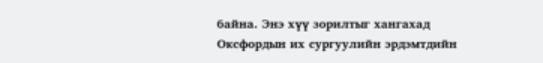байна. Энэ хүү зорилтыг хангахад Оксфордын их сургуулийн эрдэмтдийн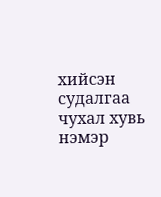хийсэн судалгаа чухал хувь нэмэр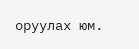оруулах юм.